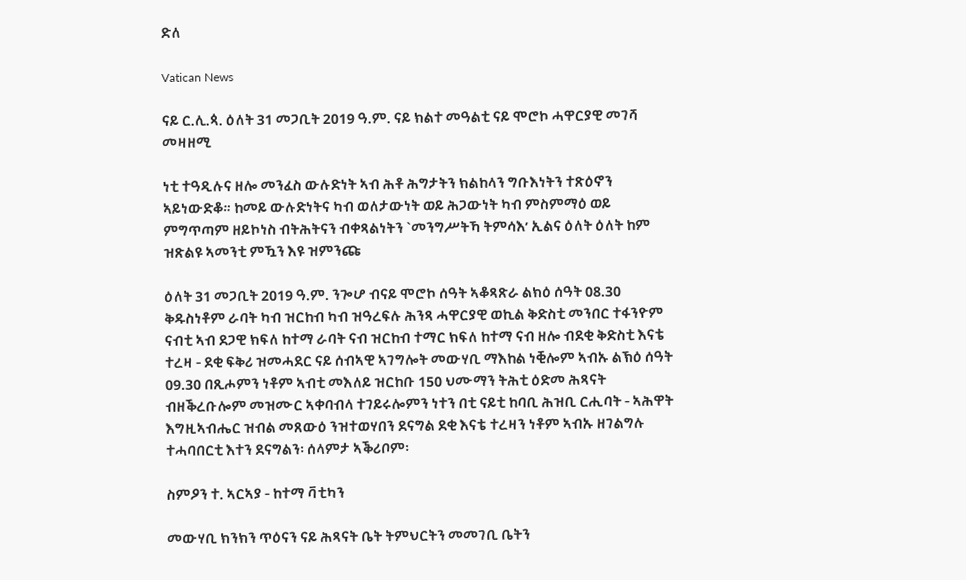ድለ

Vatican News

ናይ ር.ሊ.ጳ. ዕለት 31 መጋቢት 2019 ዓ.ም. ናይ ክልተ መዓልቲ ናይ ሞሮኮ ሓዋርያዊ መገሻ መዛዘሚ

ነቲ ተዓዲሉና ዘሎ መንፈስ ውሉድነት ኣብ ሕቶ ሕግታትን ክልከላን ግቡእነትን ተጽዕኖን ኣይነውድቆ። ከመይ ውሉድነትና ካብ ወለታውነት ወይ ሕጋውነት ካብ ምስምማዕ ወይ ምግጥጣም ዘይኮነስ ብትሕትናን ብቀጻልነትን `መንግሥትኻ ትምሳእ’ ኢልና ዕለት ዕለት ከም ዝጽልዩ ኣመንቲ ምዃን እዩ ዝምንጩ

ዕለት 31 መጋቢት 2019 ዓ.ም. ንጐሆ ብናይ ሞሮኮ ሰዓት ኣቆጻጽራ ልክዕ ሰዓት 08.30 ቅዱስነቶም ራባት ካብ ዝርከብ ካብ ዝዓረፍሉ ሕንጻ ሓዋርያዊ ወኪል ቅድስቲ መንበር ተፋንዮም ናብቲ ኣብ ደጋዊ ክፍለ ከተማ ራባት ናብ ዝርከብ ተማር ክፍለ ከተማ ናብ ዘሎ ብደቂ ቅድስቲ እናቴ ተረዛ - ደቂ ፍቅሪ ዝመሓደር ናይ ሰብኣዊ ኣገግሎት መውሃቢ ማእከል ነቒሎም ኣብኡ ልኽዕ ሰዓት 09.30 በጺሖምን ነቶም ኣብቲ መእለይ ዝርከቡ 150 ህሙማን ትሕቲ ዕድመ ሕጻናት ብዘቕረቡሎም መዝሙር ኣቀባብላ ተገይሩሎምን ነተን በቲ ናይቲ ከባቢ ሕዝቢ ርሒባት - ኣሕዋት እግዚኣብሔር ዝብል መጸውዕ ንዝተወሃበን ደናግል ደቂ እናቴ ተረዛን ነቶም ኣብኡ ዘገልግሉ ተሓባበርቲ እተን ደናግልን፡ ሰላምታ ኣቕሪቦም፡

ስምዖን ተ. ኣርኣያ - ከተማ ቫቲካን

መውሃቢ ክንክን ጥዕናን ናይ ሕጻናት ቤት ትምህርትን መመገቢ ቤትን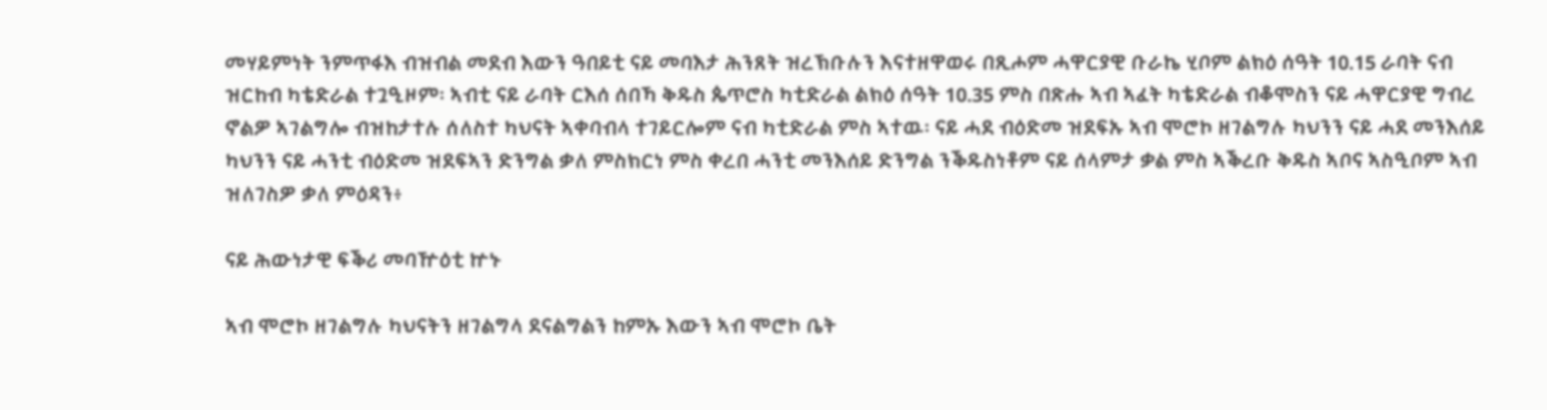መሃይምነት ንምጥፋእ ብዝብል መደብ እውን ዓበይቲ ናይ መባእታ ሕንጸት ዝረኽቡሉን እናተዘዋወሩ በጺሖም ሓዋርያዊ ቡራኬ ሂቦም ልክዕ ሰዓት 10.15 ራባት ናብ ዝርከብ ካቴድራል ተጓዒዞም፡ ኣብቲ ናይ ራባት ርእሰ ሰበኻ ቅዱስ ጴጥሮስ ካቲድራል ልክዕ ሰዓት 10.35 ምስ በጽሑ ኣብ ኣፈት ካቴድራል ብቆሞስን ናይ ሓዋርያዊ ግብረ ኖልዎ ኣገልግሎ ብዝከታተሉ ሰለስተ ካህናት ኣቀባብላ ተገይርሎም ናብ ካቲድራል ምስ ኣተዉ፡ ናይ ሓደ ብዕድመ ዝደፍኡ ኣብ ሞሮኮ ዘገልግሉ ካህንን ናይ ሓደ መንእሰይ ካህንን ናይ ሓንቲ ብዕድመ ዝደፍኣን ድንግል ቃለ ምስክርነ ምስ ቀረበ ሓንቲ መንእሰይ ድንግል ንቕዱስነቶም ናይ ሰላምታ ቃል ምስ ኣቕረቡ ቅዱስ ኣቦና ኣስዒቦም ኣብ ዝለገስዎ ቃለ ምዕዳን፥

ናይ ሕውነታዊ ፍቕሪ መባዅዕቲ ኵኑ

ኣብ ሞሮኮ ዘገልግሉ ካህናትን ዘገልግላ ደናልግልን ከምኡ እውን ኣብ ሞሮኮ ቤት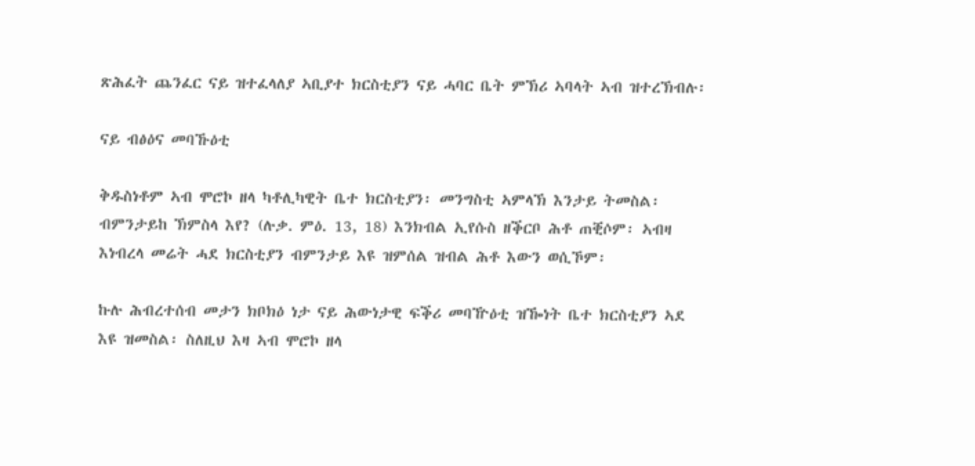ጽሕፈት ጨንፈር ናይ ዝተፈላለያ ኣቢያተ ክርስቲያን ናይ ሓባር ቤት ምኽሪ ኣባላት ኣብ ዝተረኽብሉ፡

ናይ ብፅዕና መባኹዕቲ

ቅዱስነቶም ኣብ ሞሮኮ ዘላ ካቶሊካዊት ቤተ ክርስቲያን፡ መንግስቲ ኣምላኽ እንታይ ትመስል፡ ብምንታይከ ኽምስላ እየ? (ሉቃ. ምዕ. 13, 18) እንክብል ኢየሱስ ዘቕርቦ ሕቶ ጠቒሶም፡ ኣብዛ እነብረላ መሬት ሓደ ክርስቲያን ብምንታይ እዩ ዝምሰል ዝብል ሕቶ እውን ወሲኾም፡

ኩሉ ሕብረተሰብ መታን ክቦክዕ ነታ ናይ ሕውነታዊ ፍቕሪ መባዅዕቲ ዝዀነት ቤተ ክርስቲያን ኣደ እዩ ዝመስል፡ ስለዚህ እዛ ኣብ ሞሮኮ ዘላ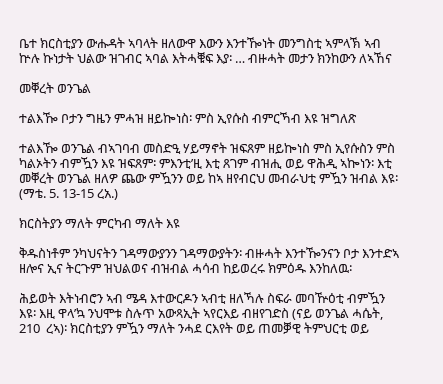ቤተ ክርስቲያን ውሑዳት ኣባላት ዘለውዋ እውን እንተዀነት መንግስቲ ኣምላኽ ኣብ ኵሉ ኩነታት ህልው ዝገብር ኣባል እትሓቑፍ እያ፡ … ብዙሓት መታን ክንከውን ለኣኸና

መቐረት ወንጌል

ተልእዀ ቦታን ግዜን ምሓዝ ዘይኰነስ፡ ምስ ኢየሱስ ብምርኻብ እዩ ዝግለጽ

ተልእዀ ወንጌል ብኣገባብ መስድዒ ሃይማኖት ዝፍጸም ዘይኰነስ ምስ ኢየሱስን ምስ ካልኦትን ብምዃን እዩ ዝፍጸም፡ ምእንቲ’ዚ እቲ ጸገም ብዝሒ ወይ ዋሕዲ ኣኰነን፡ እቲ መቐረት ወንጌል ዘለዎ ጨው ምዃንን ወይ ከኣ ዘየብርህ መብራህቲ ምዃን ዝብል እዩ፡ (ማቴ. 5. 13-15 ረአ.)

ክርስትያን ማለት ምርካብ ማለት እዩ

ቅዱስነቶም ንካህናትን ገዳማውያንን ገዳማውያትን፡ ብዙሓት እንተዀንናን ቦታ እንተድኣ ዘሎና ኢና ትርጉም ዝህልወና ብዝብል ሓሳብ ከይወረሩ ክምዕዱ እንከለዉ፡

ሕይወት እትነብሮን ኣብ ሜዳ እተውርዶን ኣብቲ ዘለኻሉ ስፍራ መባዅዕቲ ብምዃን እዩ፡ እዚ ዋላ’ኳ ንህሞቱ ስሉጥ አውጻኢት ኣየርእይ ብዘየገድስ (ናይ ወንጌል ሓሴት, 210  ረኣ)፡ ክርስቲያን ምዃን ማለት ንሓደ ርእየት ወይ ጠመቓዊ ትምህርቲ ወይ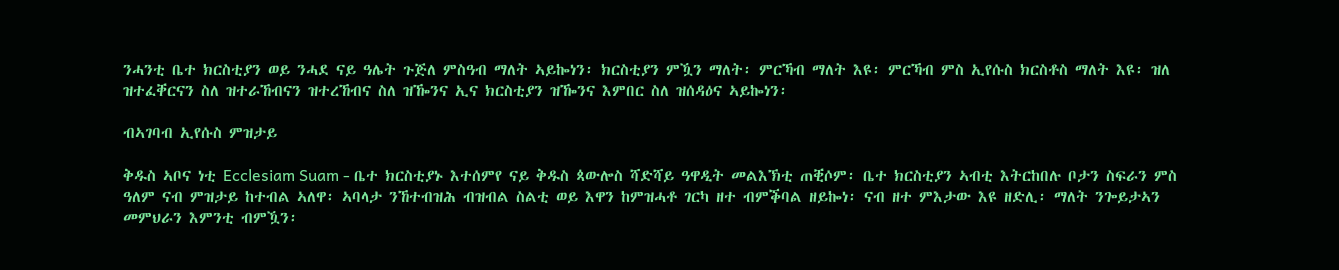ንሓንቲ ቤተ ክርስቲያን ወይ ንሓደ ናይ ዓሌት ጉጅለ ምስዓብ ማለት ኣይኰነን፡ ክርስቲያን ምዃን ማለት፡ ምርኻብ ማለት እዩ፡ ምርኻብ ምስ ኢየሱስ ክርስቶስ ማለት እዩ፡ ዝለ ዝተፈቐርናን ስለ ዝተራኸብናን ዝተረኸብና ስለ ዝዀንና ኢና ክርስቲያን ዝዀንና እምበር ስለ ዝሰዳዕና ኣይኰነን፡

ብኣገባብ ኢየሱስ ምዝታይ

ቅዱስ ኣቦና ነቲ Ecclesiam Suam - ቤተ ክርስቲያኑ እተሰምየ ናይ ቅዱስ ጳውሎስ ሻድሻይ ዓዋዲት መልእኽቲ ጠቒሶም፡ ቤተ ክርስቲያን ኣብቲ እትርከበሉ ቦታን ስፍራን ምስ ዓለም ናብ ምዝታይ ከተብል ኣለዋ፡ ኣባላታ ንኸተብዝሕ ብዝብል ስልቲ ወይ እዋን ከምዝሓቶ ገርካ ዘተ ብምቕባል ዘይኰነ፡ ናብ ዘተ ምእታው እዩ ዘድሊ፡ ማለት ንጐይታኣን መምህራን እምንቲ ብምዃን፡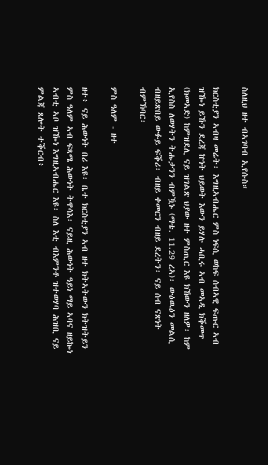ስለዚህ ዘተ ብኣገባብ ኢየሱስ።

ክርስቲያን ኣብዛ መሬት፡ እግዚኣብሔር ምስ ነፍሲ ወከፍ ሰብኣዊ ፍጡር ኣብ ዝዀነ ይኹን ደረጃ ኵነት ህይወት እውን ይሃሉ ሓቢሩ ኣብ መኣዲ ክቕመጥ (ክመኣድ) ከምዝደሊ ናይ ዝገልጽ ህያው ዘተ ምስጢር እዩ ክኸውን ዘለዎ፡ ከም ኢየስስ ለወሃትን ትሑታንን ብምዃኑ (ማቴ. 11.29 ረኣ)፡ ውዕዉዕን መልሲ ብዘይጽበይ ውፉይ ፍቕሪ፡ ብዘይ ቀመርን ብዘይ ደረትን፡ ናይ ሰብ ናጽነት ብምኽባር፡

ምስ ዓለም - ዘተ

ዘተ፥ ናይ ሕውነት በሪ እዩ፡ ቤተ ክርስቲያን ኣብ ዘተ ክትኣትውን ክትዝትይን ምስ ዓለም ኣብ ፍጻሜ ሕውነት ትዋሳእ፡ ናይዚ ሕውነት ዓይነ ማይ ኣባና ዘይኰነ ኣብቲ ኣቦ ዝዀነ እግዚኣብሔር እዩ፡ ስለ እቲ ብእምንቶ ዝተወሃባ ሕዝቢ ናይ ምልጃ ጸሎት ተቕርብ፥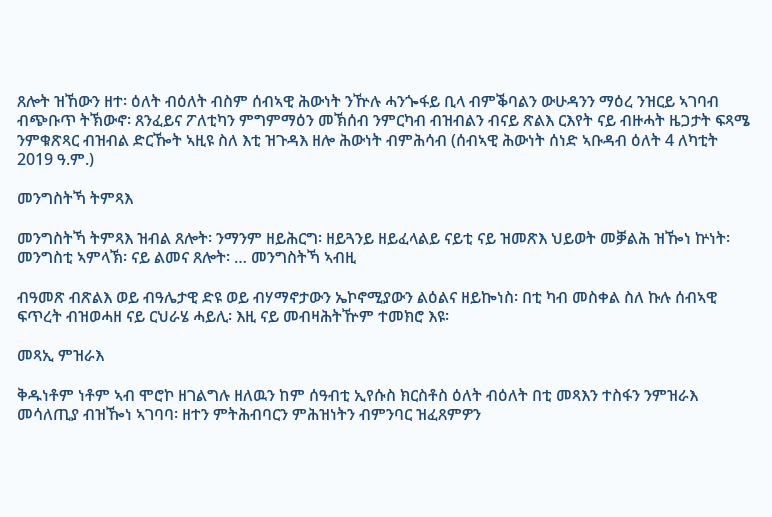ጸሎት ዝኸውን ዘተ፡ ዕለት ብዕለት ብስም ሰብኣዊ ሕውነት ንዅሉ ሓንጐፋይ ቢላ ብምቕባልን ውሁዳንን ማዕረ ንዝርይ ኣገባብ ብጭቡጥ ትኽውኖ፡ ጸንፈይና ፖለቲካን ምግምማዕን መኽሰብ ንምርካብ ብዝብልን ብናይ ጽልእ ርእየት ናይ ብዙሓት ዜጋታት ፍጻሜ ንምቁጽጻር ብዝብል ድርዀት ኣዚዩ ስለ እቲ ዝጉዳእ ዘሎ ሕውነት ብምሕሳብ (ሰብኣዊ ሕውነት ሰነድ ኣቡዳብ ዕለት 4 ለካቲት 2019 ዓ.ም.)

መንግስትኻ ትምጻእ

መንግስትኻ ትምጻእ ዝብል ጸሎት፡ ንማንም ዘይሕርግ፡ ዘይጓንይ ዘይፈላልይ ናይቲ ናይ ዝመጽእ ህይወት መቓልሕ ዝዀነ ኵነት፡ መንግስቲ ኣምላኽ፡ ናይ ልመና ጸሎት፡ … መንግስትኻ ኣብዚ

ብዓመጽ ብጽልእ ወይ ብዓሌታዊ ድዩ ወይ ብሃማኖታውን ኤኮኖሚያውን ልዕልና ዘይኰነስ፡ በቲ ካብ መስቀል ስለ ኩሉ ሰብኣዊ ፍጥረት ብዝወሓዘ ናይ ርህራሄ ሓይሊ፡ እዚ ናይ መብዛሕትዅም ተመክሮ እዩ፡

መጻኢ ምዝራእ

ቅዱነቶም ነቶም ኣብ ሞሮኮ ዘገልግሉ ዘለዉን ከም ሰዓብቲ ኢየሱስ ክርስቶስ ዕለት ብዕለት በቲ መጻእን ተስፋን ንምዝራእ መሳለጢያ ብዝዀነ ኣገባባ፡ ዘተን ምትሕብባርን ምሕዝነትን ብምንባር ዝፈጸምዎን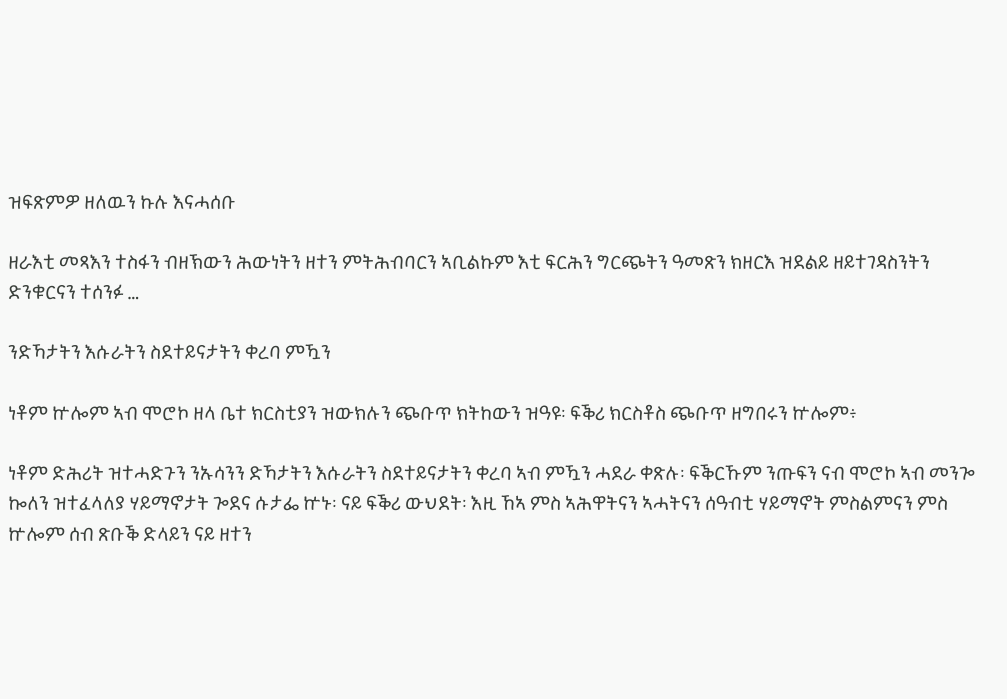ዝፍጽምዎ ዘለዉን ኩሉ እናሓሰቡ

ዘራእቲ መጻእን ተስፋን ብዘኽውን ሕውነትን ዘተን ምትሕብባርን ኣቢልኩም እቲ ፍርሕን ግርጭትን ዓመጽን ክዘርእ ዝደልይ ዘይተገዳስንትን ድንቁርናን ተሰንፉ …

ንድኻታትን እሱራትን ስደተይናታትን ቀረባ ምዃን

ነቶም ኵሎም ኣብ ሞሮኮ ዘላ ቤተ ክርስቲያን ዝውክሉን ጭቡጥ ክትከውን ዝዓዩ፡ ፍቕሪ ክርስቶስ ጭቡጥ ዘግበሩን ኵሎም፥

ነቶም ድሕሪት ዝተሓድጉን ንኡሳንን ድኻታትን እሱራትን ስደተይናታትን ቀረባ ኣብ ምዃን ሓደራ ቀጽሉ፡ ፍቕርኹም ንጡፍን ናብ ሞሮኮ ኣብ መንጐ ኰለን ዝተፈላለያ ሃይማኖታት ጐደና ሱታፌ ኵኑ፡ ናይ ፍቕሪ ውህደት፡ እዚ ኸኣ ምስ ኣሕዋትናን ኣሓትናን ሰዓብቲ ሃይማኖት ምስልምናን ምስ ኵሎም ሰብ ጽቡቕ ድላይን ናይ ዘተን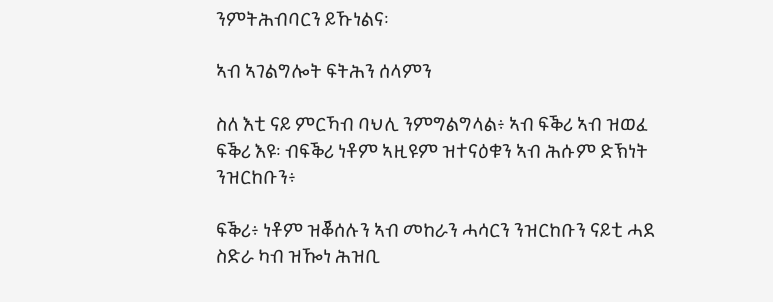ንምትሕብባርን ይኹነልና፡

ኣብ ኣገልግሎት ፍትሕን ሰላምን

ስለ እቲ ናይ ምርኻብ ባህሊ ንምግልግላል፥ ኣብ ፍቕሪ ኣብ ዝወፈ ፍቕሪ እዩ፡ ብፍቕሪ ነቶም ኣዚዩም ዝተናዕቁን ኣብ ሕሱም ድኽነት ንዝርከቡን፥

ፍቕሪ፥ ነቶም ዝቖሰሉን ኣብ መከራን ሓሳርን ንዝርከቡን ናይቲ ሓደ ስድራ ካብ ዝዀነ ሕዝቢ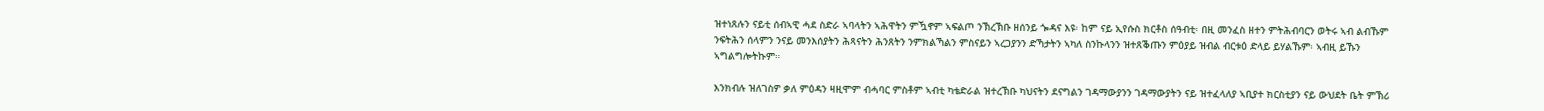ዝተነጸሉን ናይቲ ሰብኣዊ ሓደ ስድራ ኣባላትን ኣሕዋትን ምዃኖም ኣፍልጦ ንኽረኽቡ ዘሰንይ ጐዳና እዩ፡ ከም ናይ ኢየሱስ ክርቶስ ሰዓብቲ፡ በዚ መንፈስ ዘተን ምትሕብባርን ወትሩ ኣብ ልብኹም ንፍትሕን ሰላምን ንናይ መንእሰያትን ሕጻናትን ሕንጸትን ንምክልኻልን ምስናይን ኣረጋያንን ድኻታትን ኣካለ ስንኩላንን ዝተጸቕጡን ምዕያይ ዝብል ብርቱዕ ድላይ ይሃልኹም፡ ኣብዚ ይኹን ኣግልግሎትኩም።

እንክብሉ ዝለገስዎ ቃለ ምዕዳን ዛዚሞም ብሓባር ምስቶም ኣብቲ ካቴድራል ዝተረኽቡ ካህናትን ደናግልን ገዳማውያንን ገዳማውያትን ናይ ዝተፈላለያ ኣቢያተ ክርስቲያን ናይ ውህደት ቤት ምኽሪ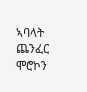ኣባላት ጨንፈር ሞሮኮን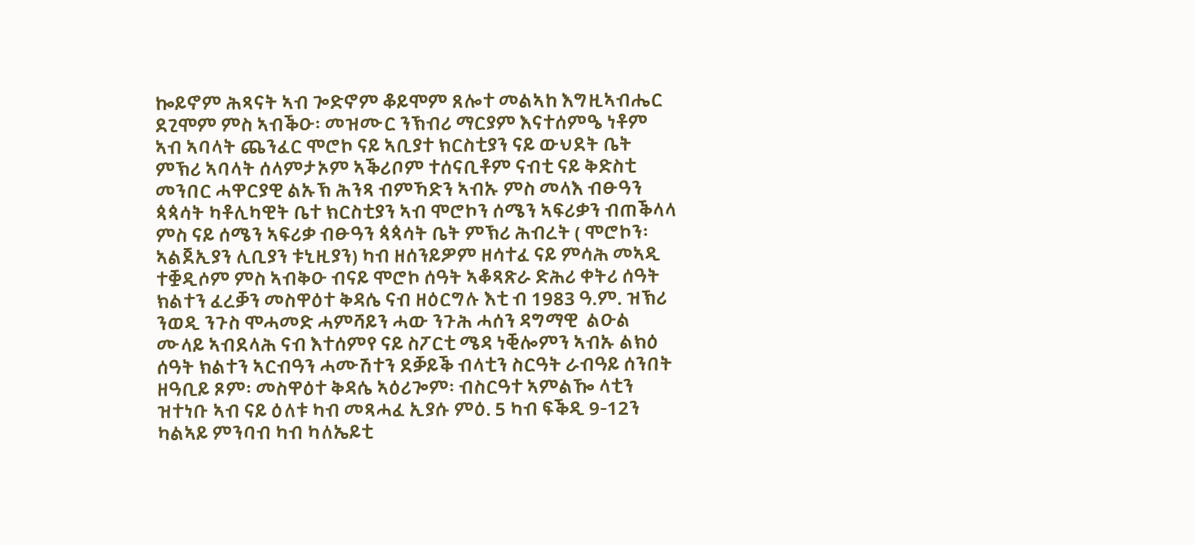ኰይኖም ሕጻናት ኣብ ጐድኖም ቆይሞም ጸሎተ መልኣከ እግዚኣብሔር ደጊሞም ምስ ኣብቕዑ፡ መዝሙር ንኽብሪ ማርያም እናተሰምዔ ነቶም ኣብ ኣባላት ጨንፈር ሞሮኮ ናይ ኣቢያተ ክርስቲያን ናይ ውህደት ቤት ምኽሪ ኣባላት ሰላምታኦም ኣቕሪቦም ተሰናቢቶም ናብቲ ናይ ቅድስቲ መንበር ሓዋርያዊ ልኡኽ ሕንጻ ብምኻድን ኣብኡ ምስ መላእ ብፁዓን ጳጳሳት ካቶሊካዊት ቤተ ክርስቲያን ኣብ ሞሮኮን ሰሜን ኣፍሪቃን ብጠቕላላ ምስ ናይ ሰሜን ኣፍሪቃ ብፁዓን ጳጳሳት ቤት ምኽሪ ሕብረት ( ሞሮኮን፡ ኣልጀኢያን ሊቢያን ቱኒዚያን) ካብ ዘሰንይዎም ዘሳተፈ ናይ ምሳሕ መኣዲ ተቛዲሶም ምስ ኣብቅዑ ብናይ ሞሮኮ ሰዓት ኣቆጻጽራ ድሕሪ ቀትሪ ሰዓት ክልተን ፈረቓን መስዋዕተ ቅዳሴ ናብ ዘዕርግሉ እቲ ብ 1983 ዓ.ም. ዝኽሪ ንወዲ ንጉስ ሞሓመድ ሓምሻይን ሓው ንጉሕ ሓሰን ዳግማዊ  ልዑል ሙላይ ኣብደላሕ ናብ እተሰምየ ናይ ስፖርቲ ሜዳ ነቒሎምን ኣብኡ ልክዕ ሰዓት ክልተን ኣርብዓን ሓሙሽተን ደቓይቕ ብላቲን ስርዓት ራብዓይ ሰንበት ዘዓቢይ ጾም፡ መስዋዕተ ቅዳሴ ኣዕሪጐም፡ ብስርዓተ ኣምልዀ ላቲን ዝተነቡ ኣብ ናይ ዕለቱ ካብ መጻሓፈ ኢያሱ ምዕ. 5 ካብ ፍቕዲ 9-12ን ካልኣይ ምንባብ ካብ ካለኤይቲ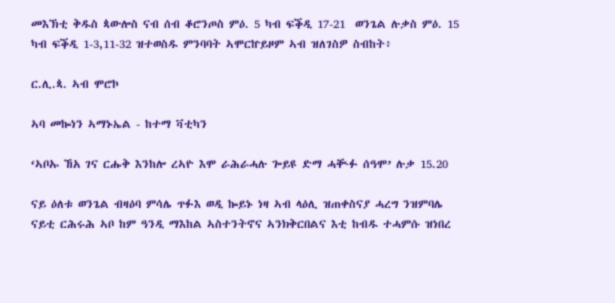መእኽቲ ቅዱስ ጳውሎስ ናብ ሰብ ቆሮንጦስ ምዕ. 5 ካብ ፍቕዲ 17-21  ወንጌል ሉቃስ ምዕ. 15 ካብ ፍቕዲ 1-3,11-32 ዝተወስዱ ምንባባት ኣሞርኵይዞም ኣብ ዝለገስዎ ስብከት፥

ር.ሊ.ጳ. ኣብ ሞሮኮ

ኣባ መኰነን ኣማኑኤል - ከተማ ቫቲካን

‘ኣቦኡ ኸአ ገና ርሑቅ እንከሎ ረኣዮ እሞ ራሕራሓሉ ጐይዩ ድማ ሓቚፉ ሰዓሞ’ ሉቃ 15.20

ናይ ዕለቱ ወንጌል ብዛዕባ ምሳሌ ጥፉእ ወዲ ኰይኑ ነዛ ኣብ ላዕሊ ዝጠቀስናያ ሓረግ ንዝምባሌ ናይቲ ርሕሩሕ ኣቦ ከም ዓንዲ ማእከል ኣስተንትኖና ኣንክቅርበልና እቲ ከብዱ ተሓምሱ ዝነበረ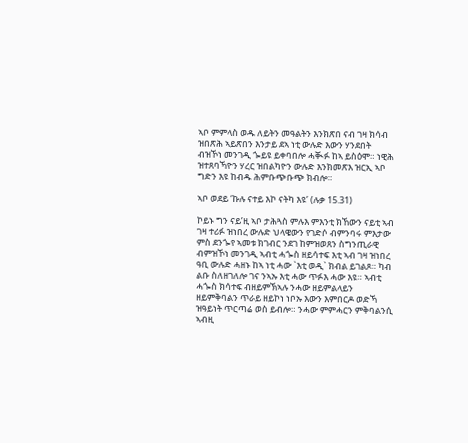ኣቦ ምምላስ ወዱ ለይትን መዓልትን እንክጽበ ናብ ገዛ ክሳብ ዝበጽሕ ኣይጽበን እንታይ ደኣ ነቲ ውሉድ እውን ሃንደበት ብዝኾነ መንገዲ ጐይዩ ይቀባበሎ ሓቚፉ ከኣ ይስዕሞ። ነዊሕ ዝተጸባኻዮን ሃረር ዝበልካዮን ውሉድ እንክመጽእ ዝርኢ ኣቦ ግድን እዩ ከብዱ ሕምቡጭቡጭ ክብሎ።

ኣቦ ወደይ ‘ኩሉ ናተይ እኮ ናትካ እዩ’ (ሉቃ 15.31)

ኮይኑ ግን ናይ’ዚ ኣቦ ታሕጓስ ምሉእ ምእንቲ ክኸውን ናይቲ ኣብ ገዛ ተሪፉ ዝነበረ ውሉድ ህላዌውን የገድሶ ብምንባሩ ምእታው ምስ ደንጐየ ኣመቱ ክገብር ንደገ ከምዝወጸን ስግንጢራዊ ብምዝኾነ መንገዲ ኣብቲ ሓጐስ ዘይሳተፍ እቲ ኣብ ገዛ ዝነበረ ዓቢ ውሉድ ሓዘኑ ከኣ ነቲ ሓው `እቲ ወዲ` ክብል ይገልጾ። ካብ ልቡ ስለዘገለሎ ገና ንኣኡ እቲ ሓው ጥፉእ ሓው እዩ። ኣብቲ ሓጐስ ክሳተፍ ብዘይምኽኣሉ ንሓው ዘይምልላይን ዘይምቅባልን ጥራይ ዘይኮነ ነቦኡ እውን እምበርዶ ወድኻ ዝዓይነት ጥርጣሬ ወስ ይብሎ። ንሓው ምምሓርን ምቅባልንሲ ኣብዚ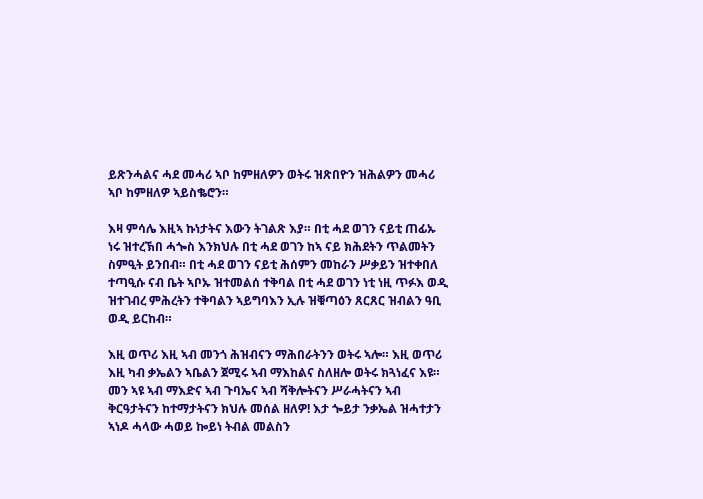ይጽንሓልና ሓደ መሓሪ ኣቦ ከምዘለዎን ወትሩ ዝጽበዮን ዝሕልዎን መሓሪ ኣቦ ከምዘለዎ ኣይስቈሮን።

እዛ ምሳሌ እዚኣ ኩነታትና እውን ትገልጽ እያ። በቲ ሓደ ወገን ናይቲ ጠፊኡ ነሩ ዝተረኽበ ሓጐስ እንክህሉ በቲ ሓደ ወገን ከኣ ናይ ክሕደትን ጥልመትን ስምዒት ይንበብ። በቲ ሓደ ወገን ናይቲ ሕሰምን መከራን ሥቃይን ዝተቀበለ ተጣዒሱ ናብ ቤት ኣቦኡ ዝተመልሰ ተቅባል በቲ ሓደ ወገን ነቲ ነዚ ጥፉእ ወዲ ዝተገብረ ምሕረትን ተቅባልን ኣይግባእን ኢሉ ዝቑጣዕን ጸርጸር ዝብልን ዓቢ ወዲ ይርከብ።

እዚ ወጥሪ እዚ ኣብ መንጎ ሕዝብናን ማሕበራትንን ወትሩ ኣሎ። እዚ ወጥሪ እዚ ካብ ቃኤልን ኣቤልን ጀሚሩ ኣብ ማእከልና ስለዘሎ ወትሩ ክጓነፈና እዩ። መን ኣዩ ኣብ ማእድና ኣብ ጉባኤና ኣብ ሻቅሎትናን ሥራሓትናን ኣብ ቅርዓታትናን ከተማታትናን ክህሉ መሰል ዘለዎ! እታ ጐይታ ንቃኤል ዝሓተታን ኣነዶ ሓላው ሓወይ ኰይነ ትብል መልስን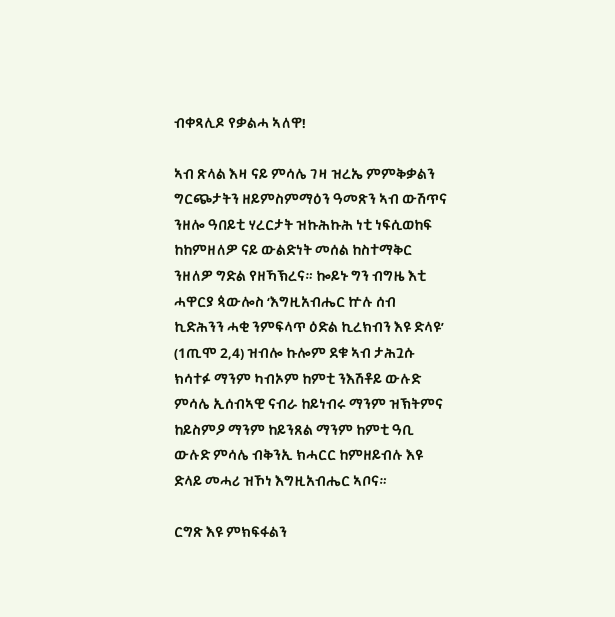ብቀጻሊዶ የቃልሓ ኣለዋ!

ኣብ ጽላል እዛ ናይ ምሳሌ ገዛ ዝረኤ ምምቅቃልን ግርጭታትን ዘይምስምማዕን ዓመጽን ኣብ ውሽጥና ንዘሎ ዓበይቲ ሃረርታት ዝኩሕኩሕ ነቲ ነፍሲወከፍ ከከምዘለዎ ናይ ውልድነት መሰል ከስተማቅር ንዘለዎ ግድል የዘኻኽረና። ኰይኑ ግን ብግዜ እቲ ሓዋርያ ጳውሎስ ‘እግዚአብሔር ኵሉ ሰብ ኪድሕንን ሓቂ ንምፍላጥ ዕድል ኪረክብን እዩ ድላዩ’ (1ጢሞ 2,4) ዝብሎ ኩሎም ደቁ ኣብ ታሕጓሱ ክሳተፉ ማንም ካብኦም ከምቲ ንእሽቶይ ውሉድ ምሳሌ ኢሰብኣዊ ናብራ ከይነብሩ ማንም ዝኽትምና ከይስምዖ ማንም ከይንጸል ማንም ከምቲ ዓቢ ውሉድ ምሳሌ ብቅንኢ ክሓርር ከምዘይብሉ እዩ ድላይ መሓሪ ዝኾነ እግዚአብሔር ኣቦና።

ርግጽ እዩ ምክፍፋልን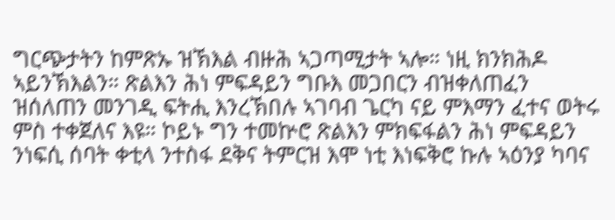ግርጭታትን ከምጽኡ ዝኽእል ብዙሕ ኣጋጣሚታት ኣሎ። ነዚ ክንክሕዶ ኣይንኽእልን። ጽልእን ሕነ ምፍዳይን ግቡእ መጋበርን ብዝቀለጠፈን ዝሰለጠን መንገዲ ፍትሒ እንረኽበሉ ኣገባብ ጌርካ ናይ ምእማን ፈተና ወትሩ ምስ ተቀጀለና እዩ። ኮይኑ ግን ተመኵሮ ጽልእን ምክፍፋልን ሕነ ምፍዳይን ንነፍሲ ሰባት ቀቲላ ንተስፋ ደቅና ትምርዝ እሞ ነቲ እነፍቅሮ ኩሉ ኣዕንያ ካባና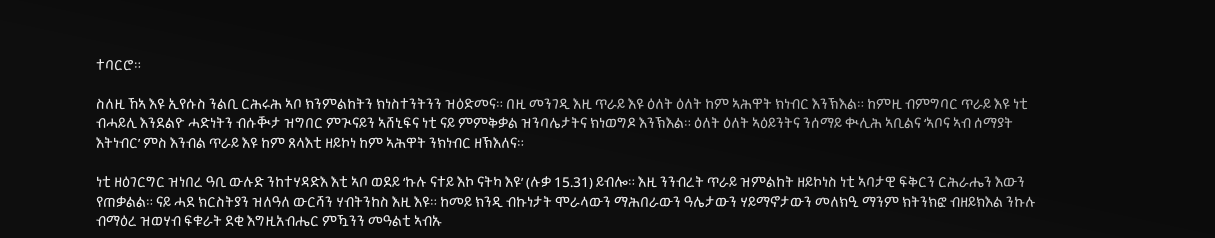ተባርሮ።

ስለዚ ኸኣ እዩ ኢየሱስ ንልቢ ርሕሩሕ ኣቦ ክንምልከትን ክነስተንትንን ዝዕድመና። በዚ መንገዲ እዚ ጥራይ እዩ ዕለት ዕለት ከም ኣሕዋት ክነብር እንኽእል። ከምዚ ብምግባር ጥራይ እዩ ነቲ ብሓይሊ እንደልዮ ሓድነትን ብሱቚታ ዝግበር ምጒናይን ኣሸኒፍና ነቲ ናይ ምምቅቃል ዝንባሌታትና ክነወግዶ እንኽእል። ዕለት ዕለት ኣዕይንትና ንሰማይ ቊሊሕ ኣቢልና ‘ኣቦና ኣብ ሰማያት እትነብር’ ምስ እንብል ጥራይ እዩ ከም ጸላእቲ ዘይኮነ ከም ኣሕዋት ንክነብር ዘኽእለና።

ነቲ ዘዕገርግር ዝነበረ ዓቢ ውሉድ ንከተሃዳድእ እቲ ኣቦ ወደይ ‘ኩሉ ናተይ እኮ ናትካ እዩ’ (ሉቃ 15.31) ይብሎ። እዚ ንንብረት ጥራይ ዝምልከት ዘይኮነስ ነቲ ኣባታዊ ፍቅርን ርሕራሔን እውን የጠቃልል። ናይ ሓደ ክርስትያን ዝለዓለ ውርሻን ሃብትንከስ እዚ እዩ። ከመይ ክንዲ ብኩነታት ሞራላውን ማሕበራውን ዓሌታውን ሃይማኖታውን መለክዒ ማንም ክትንክፎ ብዘይክእል ንኩሉ ብማዕረ ዝወሃብ ፍቁራት ደቂ እግዚአብሔር ምዃንን መዓልቲ ኣብኡ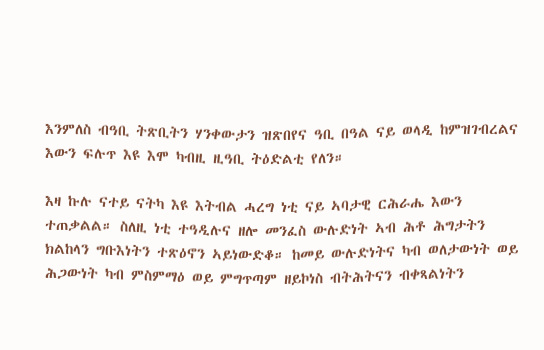እንምለስ ብዓቢ ትጽቢትን ሃንቀውታን ዝጽበየና ዓቢ በዓል ናይ ወላዲ ከምዝገብረልና እውን ፍሉጥ እዩ እሞ ካብዚ ዚዓቢ ትዕድልቲ የለን።

እዛ ኩሉ ናተይ ናትካ እዩ እትብል ሓረግ ነቲ ናይ ኣባታዊ ርሕራሔ እውን ተጠቃልል። ስለዚ ነቲ ተዓዲሉና ዘሎ መንፈስ ውሉድነት ኣብ ሕቶ ሕግታትን ክልከላን ግቡእነትን ተጽዕኖን ኣይነውድቆ። ከመይ ውሉድነትና ካብ ወለታውነት ወይ ሕጋውነት ካብ ምስምማዕ ወይ ምግጥጣም ዘይኮነስ ብትሕትናን ብቀጻልነትን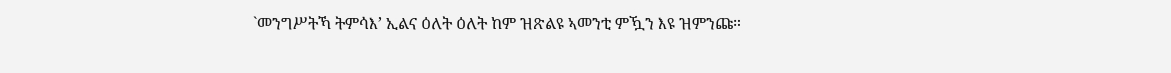`መንግሥትኻ ትምሳእ’ ኢልና ዕለት ዕለት ከም ዝጽልዩ ኣመንቲ ምዃን እዩ ዝምንጩ።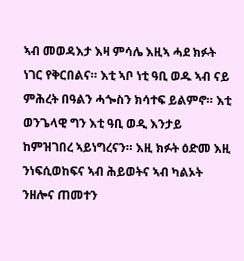ኣብ መወዳእታ እዛ ምሳሌ እዚኣ ሓደ ክፉት ነገር የቅርበልና። እቲ ኣቦ ነቲ ዓቢ ወዱ ኣብ ናይ ምሕረት በዓልን ሓጐስን ክሳተፍ ይልምኖ። እቲ ወንጌላዊ ግን እቲ ዓቢ ወዲ እንታይ ከምዝገበረ ኣይነግረናን። እዚ ክፉት ዕድመ እዚ ንነፍሲወከፍና ኣብ ሕይወትና ኣብ ካልኦት ንዘሎና ጠመተን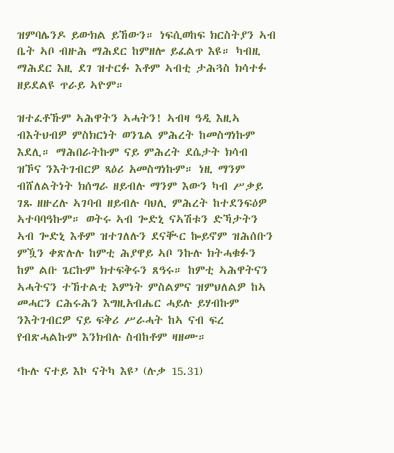ዝምባሌንዶ ይውክል ይኸውን። ነፍሲወከፍ ክርስትያን ኣብ ቤት ኣቦ ብዙሕ ማሕደር ከምዘሎ ይፈልጥ እዩ። ካብዚ ማሕደር እዚ ደገ ዝተርፉ እቶም ኣብቲ ታሕጓስ ክሳተፉ ዘይደልዩ ጥራይ ኣዮም።

ዝተፈቶኹም ኣሕዋትን ኣሓትን! ኣብዛ ዓዲ እዚኣ ብእትህብዎ ምስክርነት ወንጌል ምሕረት ከመስግነኩም እደሊ። ማሕበራትኩም ናይ ምሕረት ደሴታት ክሳብ ዝኾና ንእትገብርዎ ጻዕሪ አመስግነኩም። ነዚ ማንም ብሸለልትነት ክሰግራ ዘይብሉ ማንም እውን ካብ ሥቃይ ገጹ ዘዙረሉ ኣገባብ ዘይብሉ ባህሊ ምሕረት ከተደንፍዕዎ ኣተባባዓኩም። ወትሩ ኣብ ጐድኒ ናኣሽቱን ድኻታትን ኣብ ጐድኒ እቶም ዝተገለሉን ደናቚር ኰይኖም ዝሕሰቡን ምዃን ቀጽሉሉ ከምቲ ሕያዋይ ኣቦ ንኩሉ ክትሓቁፉን ከም ልቡ ጌርኩም ክተፍቅሩን ጸዓሩ። ከምቲ ኣሕዋትናን ኣሓትናን ተኸተልቲ እምነት ምስልምና ዝምህለልዎ ከኣ መሓርን ርሕሩሕን እግዚአብሔር ሓይሉ ይሃብኩም ንእትገብርዎ ናይ ፍቅሪ ሥራሓት ከኣ ናብ ፍረ የብጽሓልኩም እንክብሉ ስብከቶም ዛዘሙ።

‘ኩሉ ናተይ እኮ ናትካ እዩ’ (ሉቃ 15.31)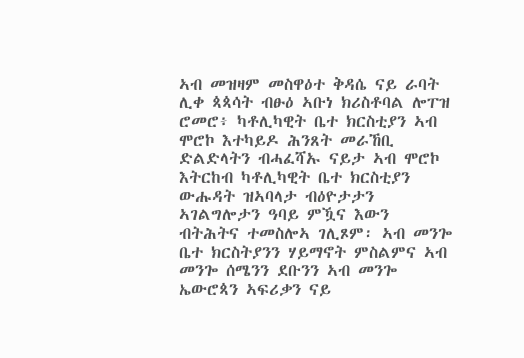ኣብ መዝዛም መስዋዕተ ቅዳሴ ናይ ራባት ሊቀ ጳጳሳት ብፁዕ ኣቡነ ክሪስቶባል ሎፐዝ ሮመሮ፥ ካቶሊካዊት ቤተ ክርስቲያን ኣብ ሞሮኮ እተካይዶ ሕንጸት መራኸቢ ድልድላትን ብሓፈሻኡ ናይታ ኣብ ሞሮኮ እትርከብ ካቶሊካዊት ቤተ ክርስቲያን ውሑዳት ዝኣባላታ ብዕዮታታን ኣገልግሎታን ዓባይ ምዃና እውን ብትሕትና ተመስሎኣ ገሊጾም፡ ኣብ መንጐ ቤተ ክርስትያንን ሃይማኖት ምስልምና ኣብ መንጐ ሰሜንን ደቡንን ኣብ መንጐ ኤውሮጳን ኣፍሪቃን ናይ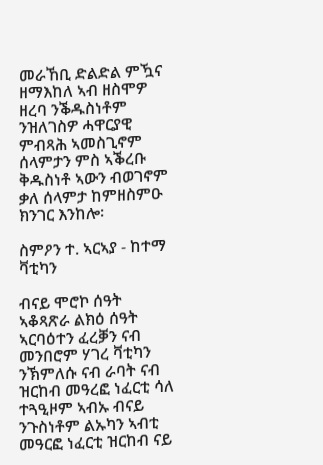መራኸቢ ድልድል ምዃና ዘማእከለ ኣብ ዘስሞዎ ዘረባ ንቕዱስነቶም ንዝለገስዎ ሓዋርያዊ ምብጻሕ ኣመስጊኖም ሰላምታን ምስ ኣቕረቡ ቅዱስነቶ ኣውን ብወገኖም ቃለ ሰላምታ ከምዘስምዑ ክንገር እንከሎ፡

ስምዖን ተ. ኣርኣያ - ከተማ ቫቲካን

ብናይ ሞሮኮ ሰዓት ኣቆጻጽራ ልክዕ ሰዓት ኣርባዕተን ፈረቓን ናብ መንበሮም ሃገረ ቫቲካን ንኽምለሱ ናብ ራባት ናብ ዝርከብ መዓረፎ ነፈርቲ ሳለ ተጓዒዞም ኣብኡ ብናይ ንጉስነቶም ልኡካን ኣብቲ መዓርፎ ነፈርቲ ዝርከብ ናይ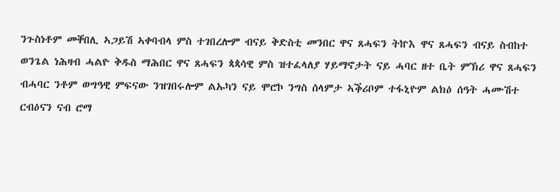ንጉስነቶም መቐበሊ ኣጋይሽ ኣቀባብላ ምስ ተገበረሎም ብናይ ቅድስቲ መንበር ዋና ጸሓፍን ትኵእ ዋና ጸሓፍን ብናይ ስብከተ ወንጌል ነሕዛብ ሓልዮ ቅዱስ ማሕበር ዋና ጸሓፍን ጳጳሳዊ ምስ ዝተፈላለያ ሃይማኖታት ናይ ሓባር ዘተ ቤት ምኽሪ ዋና ጸሓፍን ብሓባር ንቶም ወግዓዊ ምፍናው ንዝገበሩሎም ልኡካን ናይ ሞሮኮ ንግስ ሰላምታ ኣቕሪቦም ተፋኒዮም ልክዕ ሰዓት ሓሙሽተ ርብዕናን ናብ ሮማ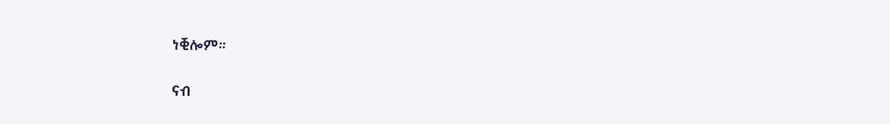ነቒሎም።

ናብ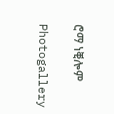ሮማ ነቒሎም

Photogallery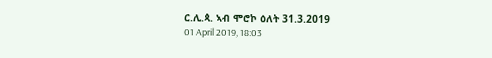ር.ሊ.ጳ. ኣብ ሞሮኮ ዕለት 31.3.2019
01 April 2019, 18:03